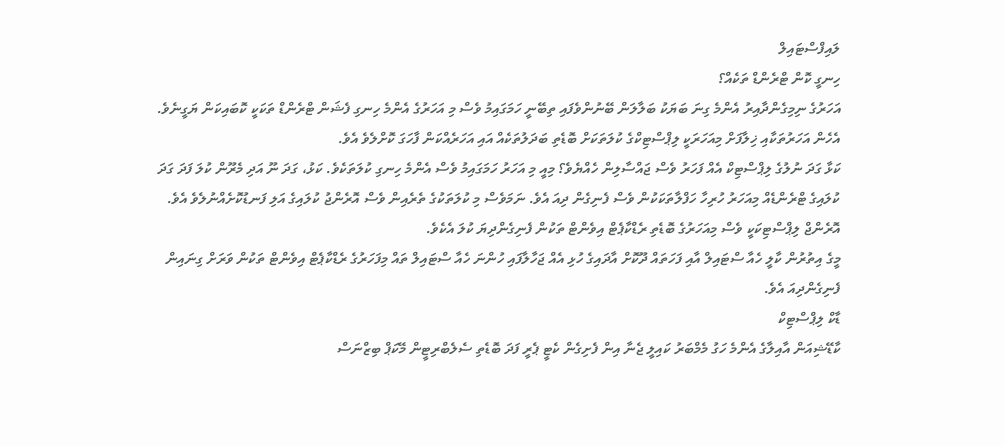ލައިފްސްޓައިލް
ހިނގީ ކޮން ޓްރެންޑް ތަކެއް؟
އަހަރުގެ ނިމިގެންދާއިރު އެންމެ ގިނަ ބަޔަކު ބަލާލަން ބޭނުންވެފައި ތިބޭނީ ހަމަގައިމު ވެސް މި އަހަރުގެ އެންމެ ހިނގި ފެޝަން ޓްރެންޑް ތަކަކީ ކޮބައިކަން ޔަގީނެވެ. އެހެން އަހަރުތަކާއި ޚިލާފަށް މިއަހަރަކީ ލިޕްސްޓިކްގެ ކުލަތަކަށް ބޮޑެތި ބަދަލުތަކެއް އައި އަހަރެއްކަން ފާހަގަ ކޮށްލެވެ އެވެ.
ކަޅާ ގަދަ ނުލުގެ ލިޕްސްޓިކް އެއް ފަހަރު ވެސް ޖައްސާލިން ހެއްޔެވެ؟ މިއީ މި އަހަރު ހަމަގައިމު ވެސް އެންމެ ހިނގި ކުލަތަކެވެ. ކަޅު، ގަދަ ނޫ އަދި މެރޫން ކުލަ ފަދަ ގަދަ ކުލައިގެ ޓްރެންޑެއް މިއަހަރު ހުރިހާ ހަފްލާތަކަކުން ވެސް ފެނިގެން ދިއަ އެވެ. ނަމަވެސް މި ކުލަތަކުގެ ތެރެއިން ވެސް އޮރެންޖު ކުލައިގެ އަލި ފަނޑުކޮށެއްނުލެވެ އެވެ. އޮރެންޖް ލިޕްސްޓިކަކީ ވެސް މިއަހަރުގެ ބޮޑެތި ރެޑްކާޕެޓް އިވެންޓް ތަކުން ފެނިގެންދިޔަ ކުލަ އެކެވެ.
މީގެ އިތުރުން ކާލީ ހެއާ ސްޓައިލް އާއި ފަހަތައް ދޫކޮށް އާދައިގެ ހުޅި އެއް ޖަހާލާފައި ހުންނަ ހެއާ ސްޓައިލް ތައް މިފަހަރުގެ ރެޑްކާޕެޓް އިވެންޓް ތަކުން ވަރަށް ގިނައިން ފެނިގެންދިއަ އެވެ.
ޑާކް ލިޕްސްޓިކް
ކާޑޭޝިއަން އާއިލާގެ އެންމެ ހަގު މެމްބަރު ކައިލީ ޖެނާ އިން ފެށިގެން ކެޓީ ޕެރީ ފަދަ ބޮޑެތި ސެލެބްރިޓީން މޭކަޕް ބިޒްނަސް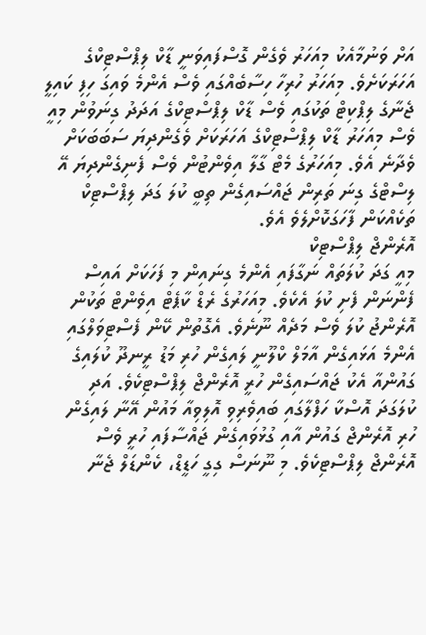އަށް ވަނުމާއެކު މިއަހަރު ވެގެން ގޮސްފައިވަނީ ޑާކް ލިޕްސްޓިކްގެ އަހަރަކަށެވެ. މިއަހަރު ހުރިހާ ހިސާބެއްގައި ވެސް އެންމެ ވައިގަ ހިފި ކައިލީ ޖެނާގެ ލިޕްކިޓް ތަކުގައި ވެސް ޑާކް ލިޕްސްޓިކްގެ އަދަދު ގިނަވުން މިއީ ވެސް މިއަހަރު ޑާކް ލިޕްސްޓިކްގެ އަހަރަކަށް ވެގެންދިޔަ ސަބަބަކަށް ވެދާނެ އެވެ. މިއަހަރުގެ މެޓް ގާލާ އިވެންޓުން ވެސް ފެނިގެންދިޔަ އޭ ލިސްޓްގެ ގިނަ ތަރިން ޖައްސައިގެން ތިބީ ކުލަ ގަދަ ލިޕްސްޓިކް ތަކެއްކަން ފާހަގަކޮށްލެވެ އެވެ.
އޮރެންޖް ލިޕްސްޓިކް
މިއީ ގަދަ ކުލަތައް ނަގާފައި އެންމެ ގިނައިން މި ފަހަކަށް އައިސް ފެންނަން ފެށި ކުލަ އެކެވެ. މިއަހަރުގެ ރެޑް ކާޕެޓް އިވެންޓް ތަކުން އޮރެންޖު ކުލަ ވެސް މަދެއް ނޫނެވެ. އެގޮތުން ކޭން ފެސްޓިވަލްގައި އެންމެ އަޅައިގެން އާމަލް ކްލޫނީ ލައިގެން ހުރި މަޑު ރީނދޫ ކުލައިގެ ގައުންއާ އެކު ޖައްސައިގެން ހުރީ އޮރެންޖް ލިޕްސްޓިކެވެ. އަދި ކުލަގަދަ އޮސްކާ ހަފްލާގައި ބައިވެރިވި އޮލިވިއާ މައުން އޭނާ ލައިގެން ހުރި އޮރެންޖް ގައުން އާއި ގުޅުވައިގެން ޖައްސާފައި ހުރީ ވެސް އޮރެންޖް ލިޕްސްޓިކެވެ. މި ނޫނަސް ގިގީ ހަޑީޑް، ކެންޑަލް ޖެނާ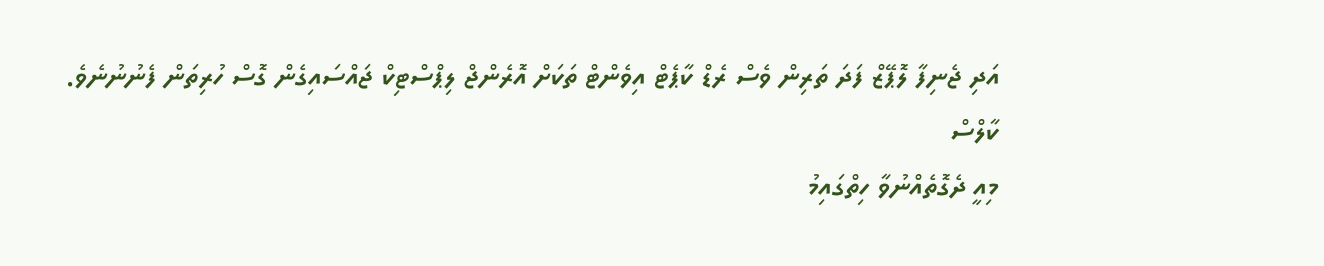އަދި ޖެނިފާ ލޮޕޭޒް ފަދަ ތަރިން ވެސް ރެޑް ކާޕެޓް އިވެންޓް ތަކަށް އޮރެންޖް ލިޕްސްޓިކް ޖައްސައިގެން ގޮސް ހުރިތަން ފެނުނުނެވެ.
ކާލްސް
މިއީ ދެގޮތެއްނުވާ ހިތްގައިމު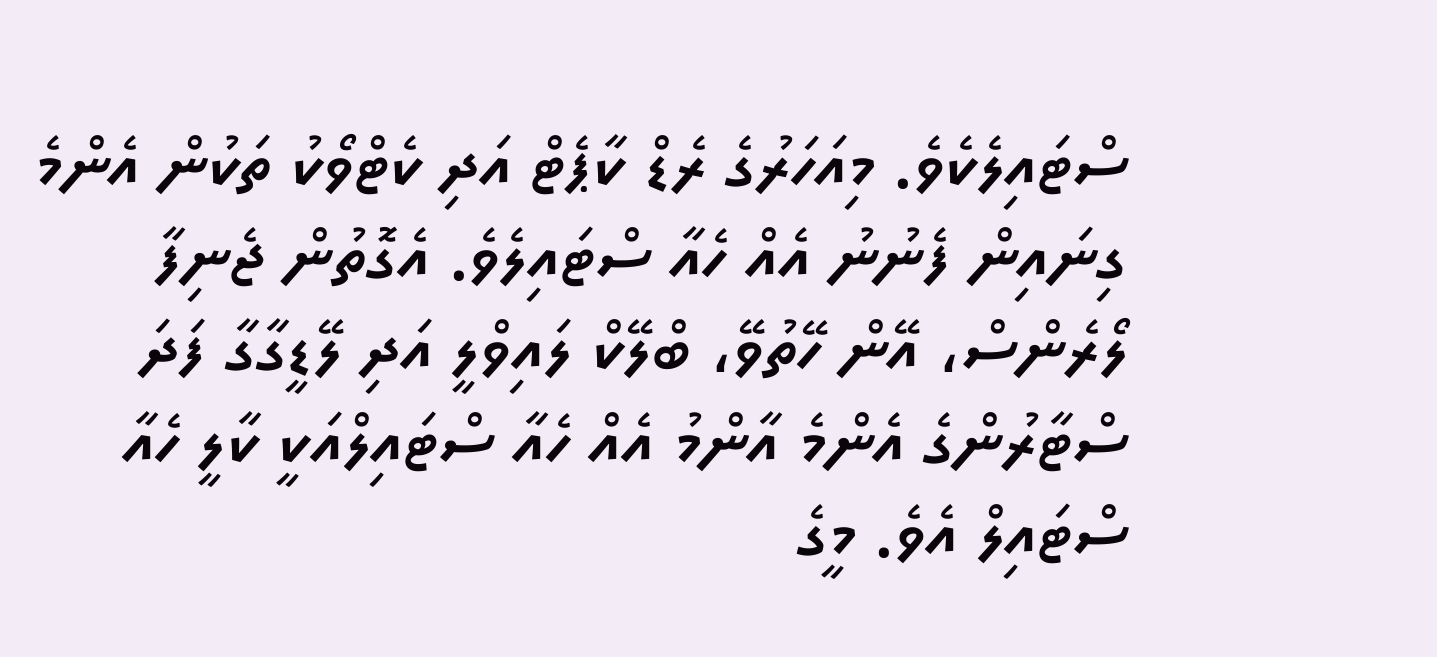ސްޓައިލެކެވެ. މިއަހަރުގެ ރެޑް ކާޕެޓް އަދި ކެޓްވޯކު ތަކުން އެންމެ ގިނައިން ފެނުނު އެއް ހެއާ ސްޓައިލެވެ. އެގޮތުން ޖެނިފާ ލޯރެންސް، އޭން ހޭތުވޭ، ބްލޭކް ލައިވްލީ އަދި ލޭޑީގާގާ ފަދަ ސްޓާރުންގެ އެންމެ އާންމު އެއް ހެއާ ސްޓައިލްއަކީ ކާލީ ހެއާ ސްޓައިލް އެވެ. މީގެ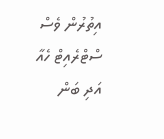އިތުރުން ވެސް ސްޓްރެއިޓް ހެއާ އަދި ބަން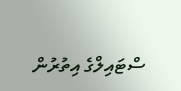ސްޓައިލްގެ އިތުރުން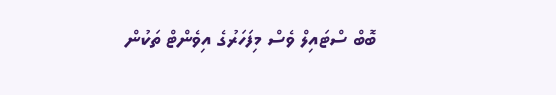ބޮބް ސްޓައިލް ވެސް މިފަހަރުގެ އިވެންޓް ތަކުން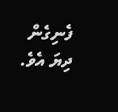ފެނިގެން ދިޔަ އެވެ.